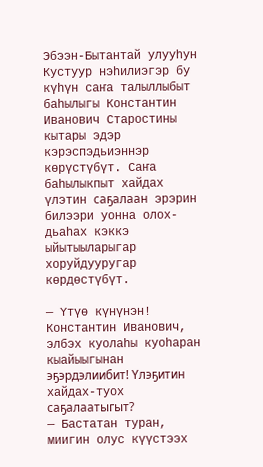Эбээн-Бытантай улууһун Кустуур нэһилиэгэр бу күһүн саҥа талыллыбыт баһылыгы Константин Иванович Старостины кытары эдэр кэрэспэдьиэннэр көрүстүбүт. Саҥа баһылыкпыт хайдах үлэтин саҕалаан эрэрин билээри уонна олох-дьаһах кэккэ ыйытыыларыгар хоруйдууругар көрдөстүбүт.

— Үтүө күнүнэн! Константин Иванович, элбэх куолаһы куоһаран кыайыыгынан эҕэрдэлиибит! Үлэҕитин хайдах-туох саҕалаатыгыт?
— Бастатан туран, миигин олус күүстээх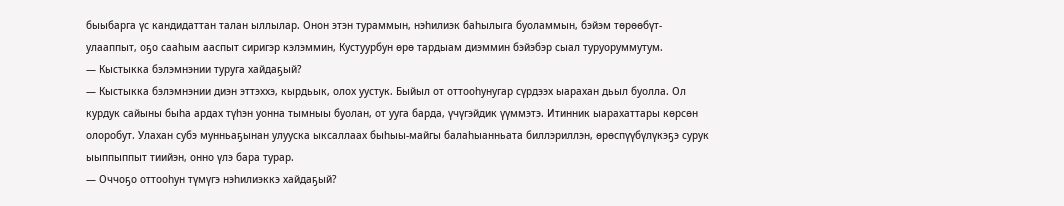быыбарга үс кандидаттан талан ыллылар. Онон этэн тураммын, нэһилиэк баһылыга буоламмын, бэйэм төрөөбүт-улааппыт, оҕо сааһым ааспыт сиригэр кэлэммин, Кустуурбун өрө тардыам диэммин бэйэбэр сыал туруоруммутум.
— Кыстыкка бэлэмнэнии туруга хайдаҕый?
— Кыстыкка бэлэмнэнии диэн эттэххэ, кырдьык, олох уустук. Быйыл от оттооһунугар сүрдээх ыарахан дьыл буолла. Ол курдук сайыны быһа ардах түһэн уонна тымныы буолан, от ууга барда, үчүгэйдик үүммэтэ. Итинник ыарахаттары көрсөн олоробут. Улахан субэ мунньаҕынан улууска ыксаллаах быһыы-майгы балаһыанньата биллэриллэн, өрөспүүбүлүкэҕэ сурук ыыппыппыт тиийэн, онно үлэ бара турар.
— Оччоҕо оттооһун түмүгэ нэһилиэккэ хайдаҕый?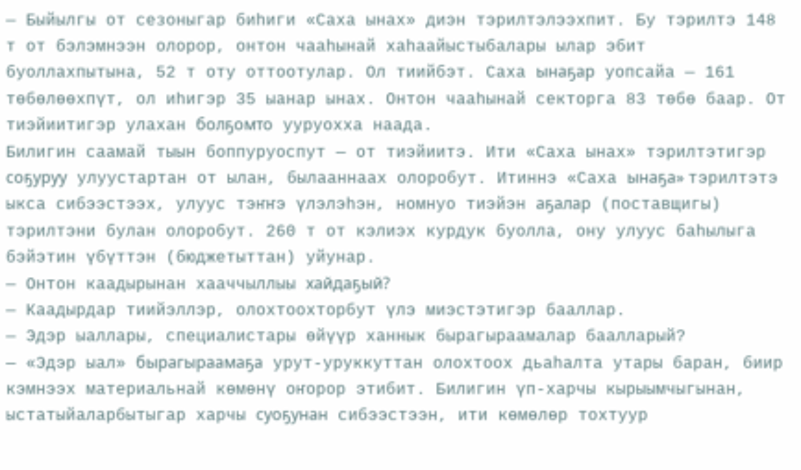— Быйылгы от сезоныгар биһиги «Саха ынах» диэн тэрилтэлээхпит. Бу тэрилтэ 148 т от бэлэмнээн олорор, онтон чааһынай хаһаайыстыбалары ылар эбит буоллахпытына, 52 т оту оттоотулар. Ол тиийбэт. Саха ынаҕар уопсайа — 161 төбөлөөхпүт, ол иһигэр 35 ыанар ынах. Онтон чааһынай секторга 83 төбө баар. От тиэйиитигэр улахан болҕомто ууруохха наада.
Билигин саамай тыын боппуруоспут — от тиэйиитэ. Ити «Саха ынах» тэрилтэтигэр соҕуруу улуустартан от ылан, былааннаах олоробут. Итиннэ «Саха ынаҕа» тэрилтэтэ ыкса сибээстээх, улуус тэҥҥэ үлэлэһэн, номнуо тиэйэн аҕалар (поставщигы) тэрилтэни булан олоробут. 260 т от кэлиэх курдук буолла, ону улуус баһылыга бэйэтин үбүттэн (бюджетыттан) уйунар.
— Онтон каадырынан хааччыллыы хайдаҕый?
— Каадырдар тиийэллэр, олохтоохторбут үлэ миэстэтигэр бааллар.
— Эдэр ыаллары, специалистары өйүүр ханнык бырагыраамалар баалларый?
— «Эдэр ыал» бырагыраамаҕа урут-уруккуттан олохтоох дьаһалта утары баран, биир кэмнээх материальнай көмөнү оҥорор этибит. Билигин үп-харчы кырыымчыгынан, ыстатыйаларбытыгар харчы суоҕунан сибээстээн, ити көмөлөр тохтуур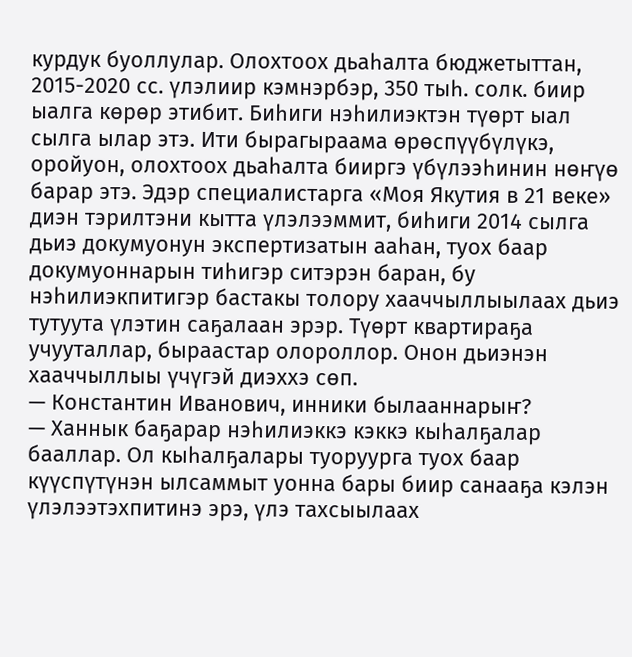курдук буоллулар. Олохтоох дьаһалта бюджетыттан, 2015-2020 сс. үлэлиир кэмнэрбэр, 350 тыһ. солк. биир ыалга көрөр этибит. Биһиги нэһилиэктэн түөрт ыал сылга ылар этэ. Ити бырагыраама өрөспүүбүлүкэ, оройуон, олохтоох дьаһалта бииргэ үбүлээһинин нөҥүө барар этэ. Эдэр специалистарга «Моя Якутия в 21 веке» диэн тэрилтэни кытта үлэлээммит, биһиги 2014 сылга дьиэ докумуонун экспертизатын ааһан, туох баар докумуоннарын тиһигэр ситэрэн баран, бу нэһилиэкпитигэр бастакы толору хааччыллыылаах дьиэ тутуута үлэтин саҕалаан эрэр. Түөрт квартираҕа учууталлар, быраастар олороллор. Онон дьиэнэн хааччыллыы үчүгэй диэххэ сөп.
— Константин Иванович, инники былааннарыҥ?
— Ханнык баҕарар нэһилиэккэ кэккэ кыһалҕалар бааллар. Ол кыһалҕалары туоруурга туох баар күүспүтүнэн ылсаммыт уонна бары биир санааҕа кэлэн үлэлээтэхпитинэ эрэ, үлэ тахсыылаах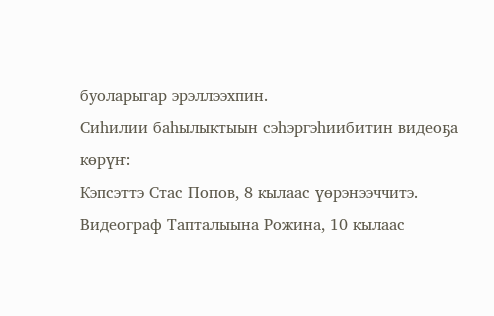буоларыгар эрэллээхпин.
Сиһилии баһылыктыын сэһэргэһиибитин видеоҕа көрүҥ:
Кэпсэттэ Стас Попов, 8 кылаас үөрэнээччитэ.
Видеограф Тапталыына Рожина, 10 кылаас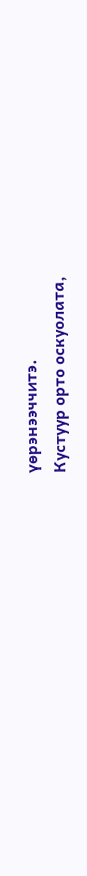үөрэнээччитэ.
Кустуур орто оскуолата,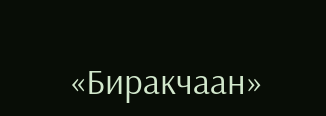«Биракчаан»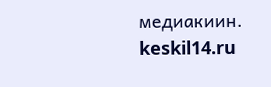медиакиин.
keskil14.ru